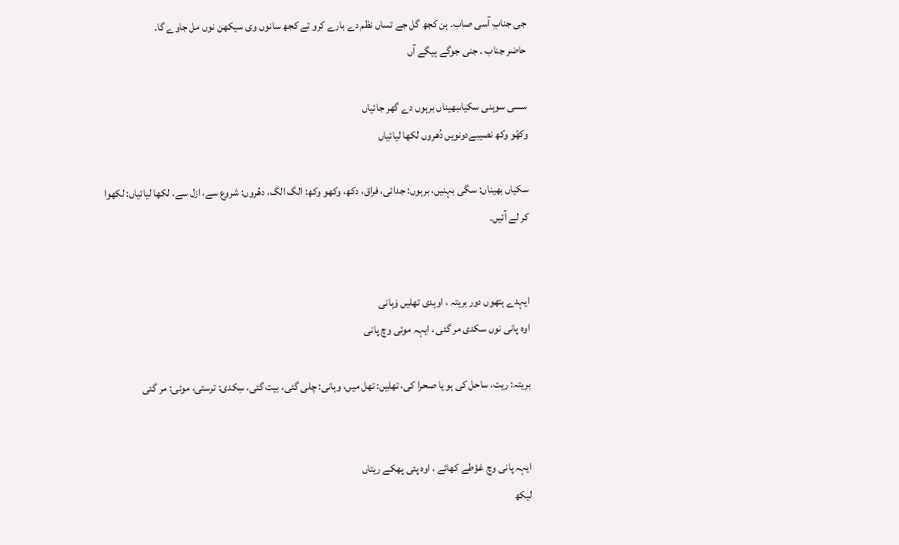جی جنابِ آسی صاب۔ ہن کجھ گل جے تساں نظم دے بارے کرو تے کجھ سانوں وی سیکھن نوں مل جاوے گا۔
حاضر جناب ۔ جنی جوگے ہیگے آں

سسی سوہنی سکیاںبھیناں برہوں دے گھر جائیاں
وکھّو وکھ نصیبےدونویں دُھروں لکھا لیائیاں

سکیاں بھیناں: سگی بہنیں، برہوں: جدائی، فراق، دکھ، وکھو وکھ: الگ الگ، دھُروں: شروع سے، ازل سے، لکھا لیائیاں: لکھوا کر لے آئیں۔


ایہدے ہتھوں دور بریتہ ، اوہدی تھلیں وَہانی
اوہ پانی نوں سکدی مر گئی ، ایہہ موئی وچ پانی

بریتہ: ریت، ساحل کی ہو یا صحرا کی، تھلیں: تھل میں، وہانی: چلی گئی، بیت گئی، سِکدی: ترستی، موئی: مر گئی


ایہہ پانی وچ غؤطے کھائے ، اوہ پئی پھکے ریتاں
لیکھ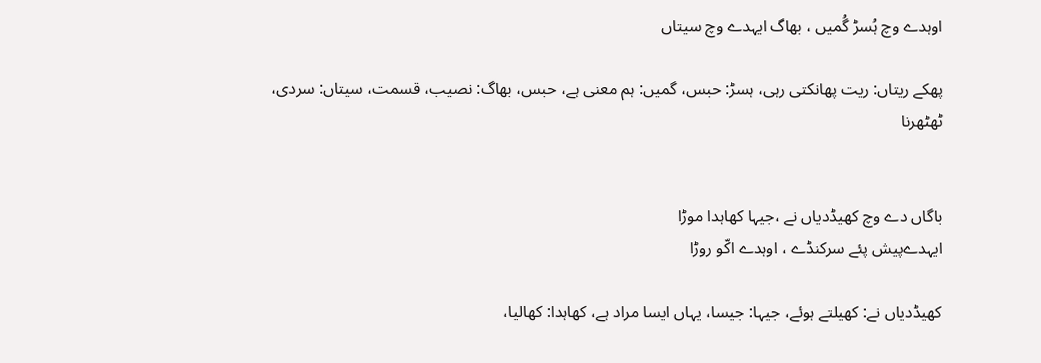اوہدے وچ ہُسڑ گُمیں ، بھاگ ایہدے وچ سیتاں

پھکے ریتاں: ریت پھانکتی رہی، ہسڑ: حبس، گمیں: ہم معنی ہے، حبس، بھاگ: نصیب، قسمت، سیتاں: سردی، ٹھٹھرنا


باگاں دے وچ کھیڈدیاں نے ،جیہا کھاہدا موڑا
ایہدےپیش پئے سرکنڈے ، اوہدے اکّو روڑا

کھیڈدیاں نے: کھیلتے ہوئے، جیہا: جیسا، یہاں ایسا مراد ہے، کھاہدا: کھالیا،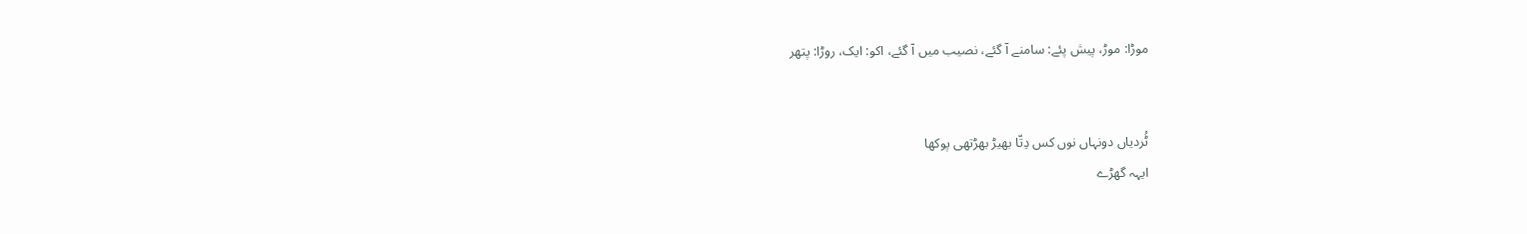موڑا: موڑ، پیش پئے: سامنے آ گئے، نصیب میں آ گئے، اکو: ایک، روڑا: پتھر


ٹُردیاں دونہاں نوں کس دِتّا بھیڑ بھڑتھی پوکھا
ایہہ گھڑے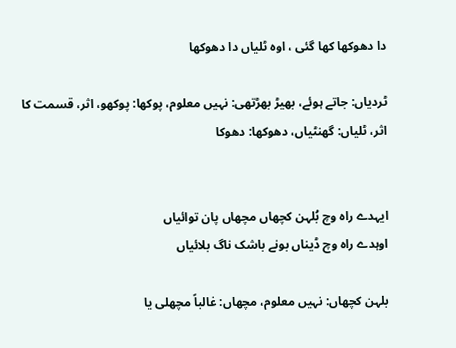دا دھوکھا کھا گئی ، اوہ ٹلیاں دا دھوکھا

ٹردیاں: جاتے ہوئے، بھیڑ بھڑتھی: نہیں معلوم، پوکھا: پوکھو، اثر، قسمت کا اثر، ٹلیاں: گھنٹیاں، دھوکھا: دھوکا


ایہدے راہ وچ بُلہن کچھاں مچھاں پان توائیاں
اوہدے راہ وچ ڈیناں بونے باشک ناگ بلائیاں

بلہن کچھاں: نہیں معلوم، مچھاں: غالباً مچھلی یا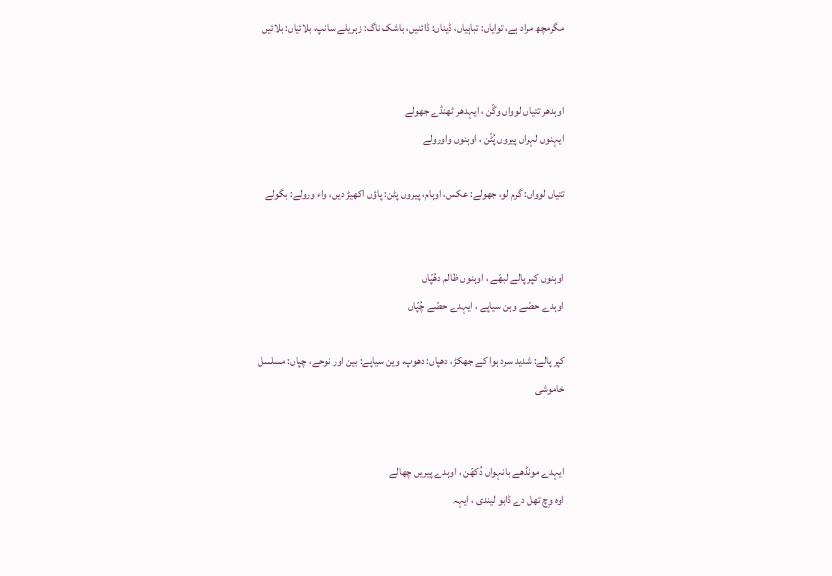مگرمچھ مراد ہے، توایاں: تباہیاں، ڈیناں: ڈائنیں، باشک ناگ: زہریلے سانپ، بلائیاں: بلائیں


اوہدھر تتیاں لوواں وگّن ، ایہدھر ٹھنڈے جھولے
ایہنوں لہراں پیروں پُٹّن ، اوہنوں واورولے

تتیاں لوواں: گرم لو، جھولے: عکس، اوہام، پیروں پٹن: پاؤں اکھیڑ دیں، واء ورولے: بگولے


اوہنوں کپر پالے لبھّے ، اوہنوں ظالم دھُپّاں
اوہدے حصّے وہن سیاپے ، ایہدے حصّے چُپّاں

کپر پالے: شدید سرد ہوا کے جھکڑ، دھپاں: دھوپ، وین سیاپے: بین اور نوحے، چپاں: مسلسل خاموشی


ایہدے مونڈھے بانہواں دُکھّن ، اوہدے پیریں چھالے
اوہ وِچ تھل دے ڈابو لیندی ، ایہہ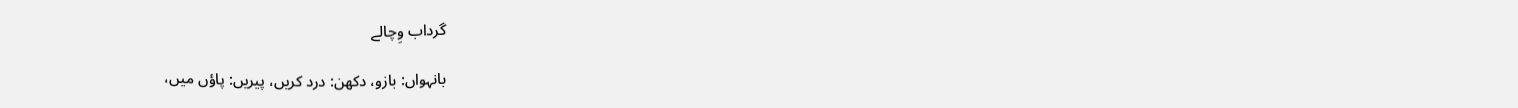گرداب وِچالے

بانہواں: بازو، دکھن: درد کریں، پیریں: پاؤں میں،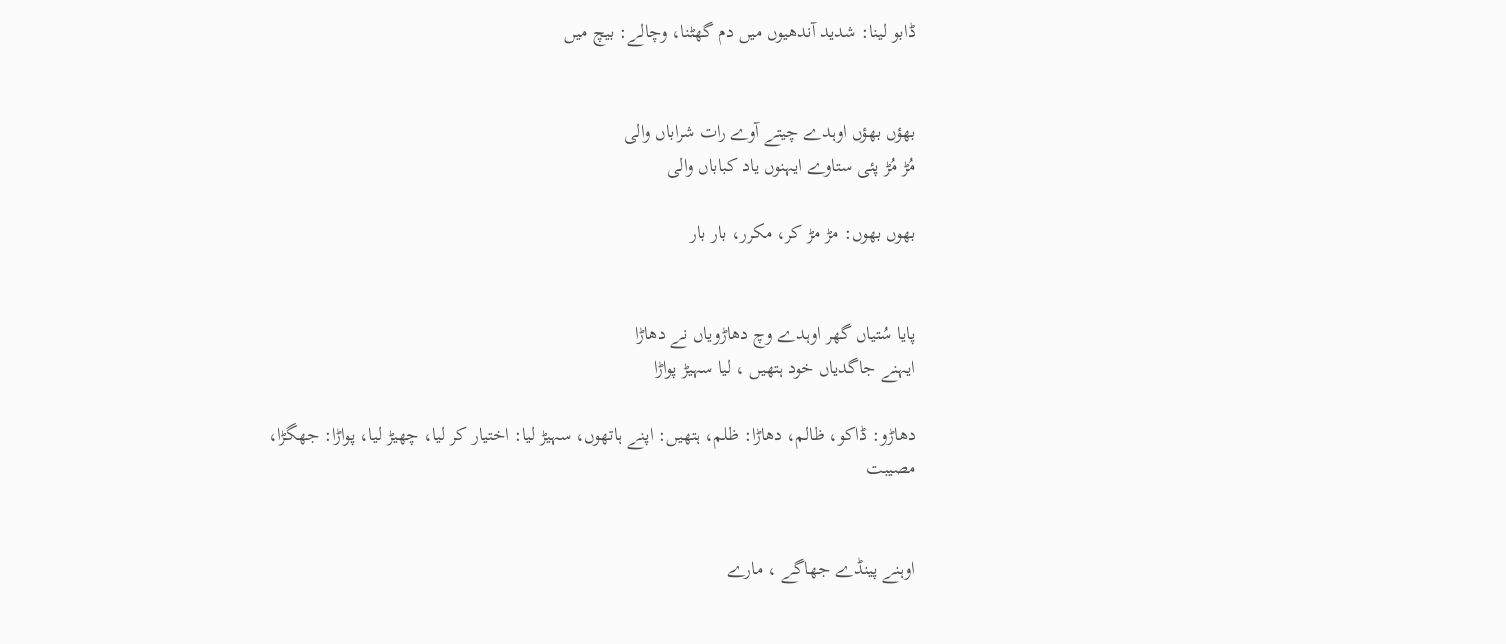ڈابو لینا: شدید آندھیوں میں دم گھٹنا، وچالے: بیچ میں


بھؤں بھؤں اوہدے چیتے آوے رات شراباں والی
مُڑ مُڑ پئی ستاوے ایہنوں یاد کباباں والی

بھوں بھوں: مڑ مڑ کر، مکرر، بار بار


پایا سُتیاں گھر اوہدے وچ دھاڑویاں نے دھاڑا
ایہنے جاگدیاں خود ہتھیں ، لیا سہیڑ پواڑا

دھاڑو: ڈاکو، ظالم، دھاڑا: ظلم، ہتھیں: اپنے ہاتھوں، سہیڑ لیا: اختیار کر لیا، چھیڑ لیا، پواڑا: جھگڑا، مصیبت


اوہنے پینڈے جھاگے ، مارے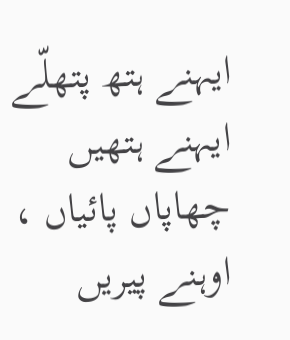ایہنے ہتھ پتھلّے
ایہنے ہتھیں چھاپاں پائیاں ، اوہنے پیریں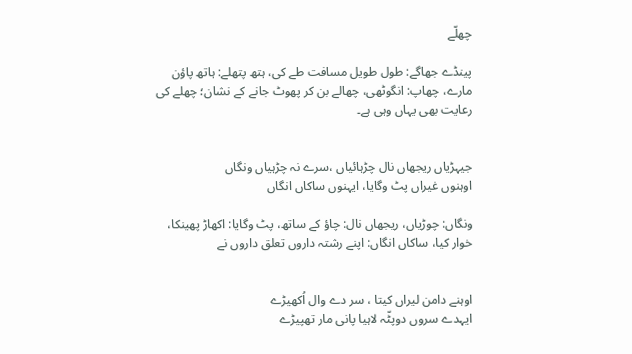چھلّے

پینڈے جھاگے: طول طویل مسافت طے کی، ہتھ پتھلے: ہاتھ پاؤن مارے، چھاپ: انگوٹھی، چھالے بن کر پھوٹ جانے کے نشان؛ چھلے کی رعایت بھی یہاں وہی ہے۔


جیہڑیاں ریجھاں نال چڑہائیاں ،سرے نہ چڑہیاں ونگاں
اوہنوں غیراں پٹ وگایا، ایہنوں ساکاں انگاں

ونگاں: چوڑیاں، ریجھاں نال: چاؤ کے ساتھ، پٹ وگایا: اکھاڑ پھینکا، خوار کیا، ساکاں انگاں: اپنے رشتہ داروں تعلق داروں نے


اوہنے دامن لیراں کیتا ، سر دے وال اُکھیڑے
ایہدے سروں دوپٹّہ لاہیا پانی مار تھپیڑے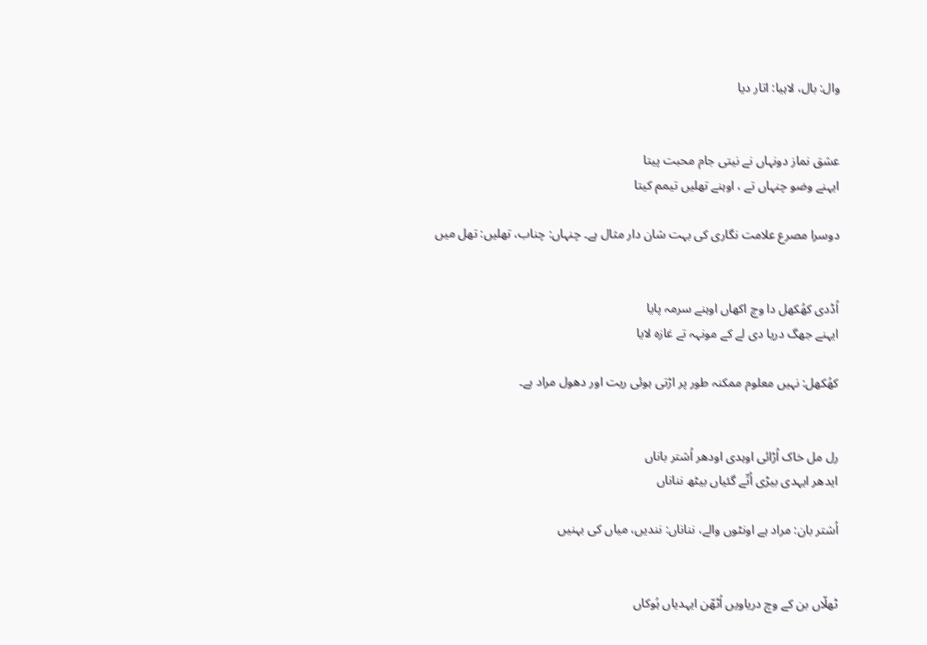وال: بال، لاہیا: اتار دیا


عشق نماز دونہاں نے نیتی جام محبت پیتا
ایہنے وضو چنہاں تے ، اوہنے تھلیں تیمم کیتا

دوسرا مصرع علامت نگاری کی بہت شان دار مثال ہے۔ چنہاں: چناب، تھلیں: تھل میں


اُڈدی کھُکھل دا وچ اکھاں اوہنے سرمہ پایا
ایہنے جھگ دریا دی لے کے مونہہ تے غازہ لایا

کھُکھل: نہیں معلوم ممکنہ طور پر اڑتی ہوئی ریت اور دھول مراد ہے۔


رل مل خاک اُڑائی اوہدی اودھر اُشتر باناں
ایدھر ایہدی بیڑی اُتّے گئیاں بیٹھ نناناں

اُشتر بان: مراد ہے اونٹوں والے، نناناں: نندیں، میاں کی بہنیں


ٹھلّاں بن کے وچ دریاویں اُٹھّن ایہدیاں ہُوکاں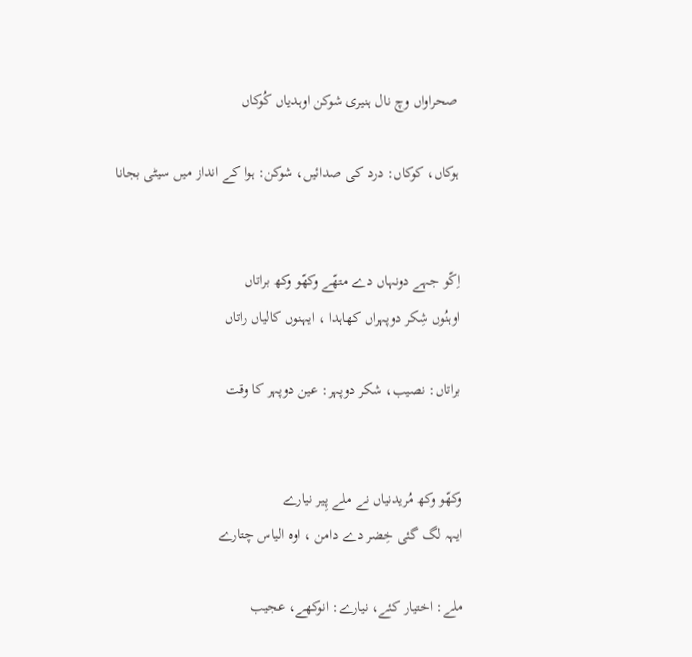صحراواں وچ نال ہنیری شوکن اوہدیاں کُوکاں

ہوکاں، کوکاں: درد کی صدائیں، شوکن: ہوا کے انداز میں سیٹی بجانا


اِکّو جہے دونہاں دے متھّے وکھّو وکھ براتاں
اوہنُوں شِکر دوپہراں کھاہدا ، ایہنوں کالیاں راتاں

براتاں: نصیب، شکر دوپہر: عین دوپہر کا وقت


وکھّو وکھ مُریدنیاں نے ملے پِیر نیارے
ایہہ لگ گئی خِضر دے دامن ، اوہ الیاس چتارے

ملے: اختیار کئے، نیارے: انوکھے، عجیب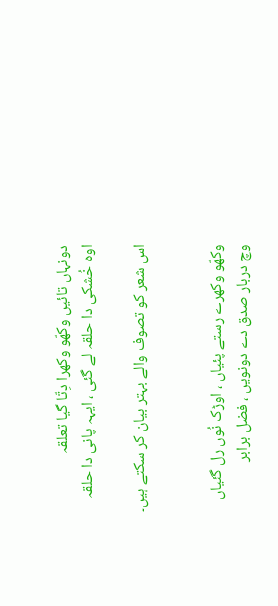دونہاں تائیں وکھّو وکھرا دِتّا گیا تعلقہ
اوہ خُشکی دا حلقہ لے گئی ، ایہہ پانی دا حلقہ

اس شعر کو تصوف والے بہتر بیان کر سکتے ہیں۔


وکھّو وکھرے رستے پئیاں ، اوڑک نُوں رل گئیاں
وچ دربار صدق دے دونویں ، فضل برابر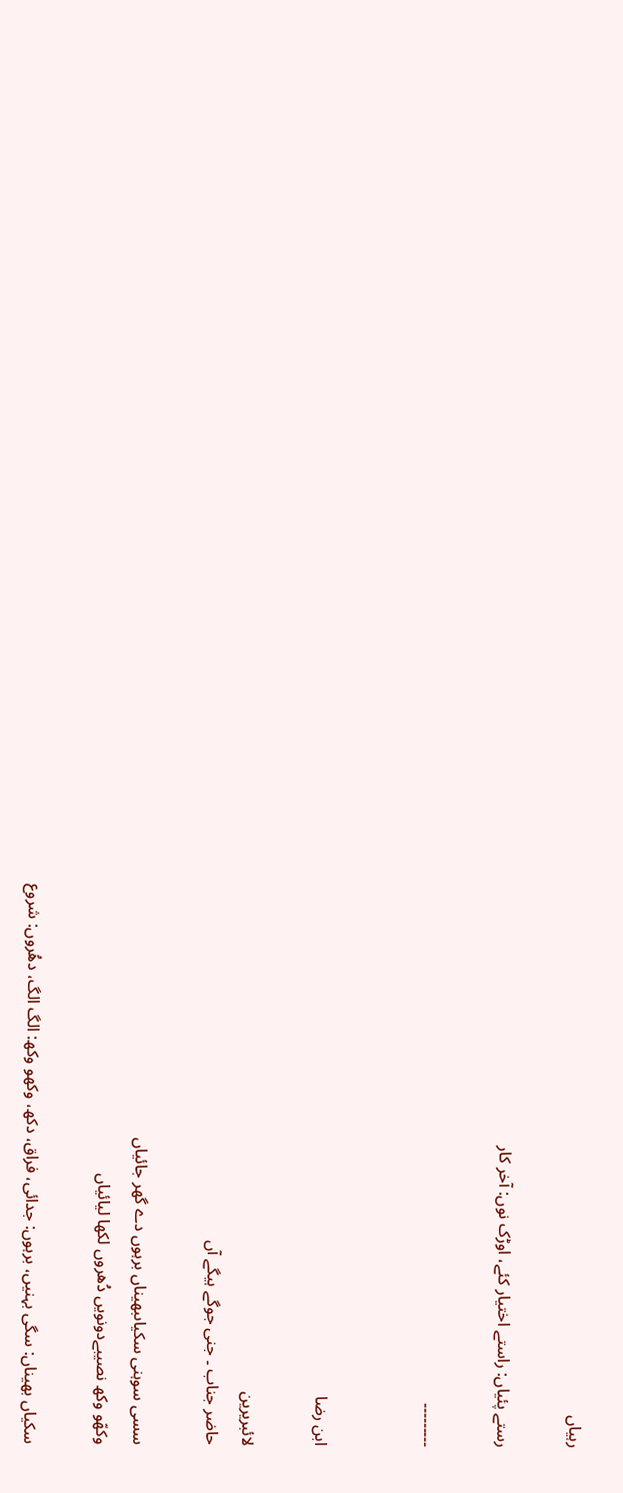رہیاں

رستے پئیاں: راستے اختیار کئے، اوڑک نوں: آخر کار

۔۔۔۔۔۔۔۔۔


ابن رضا

لائبریرین
حاضر جناب ۔ جنی جوگے ہیگے آں

سسی سوہنی سکیاںبھیناں برہوں دے گھر جائیاں
وکھّو وکھ نصیبےدونویں دُھروں لکھا لیائیاں

سکیاں بھیناں: سگی بہنیں، برہوں: جدائی، فراق، دکھ، وکھو وکھ: الگ الگ، دھُروں: شروع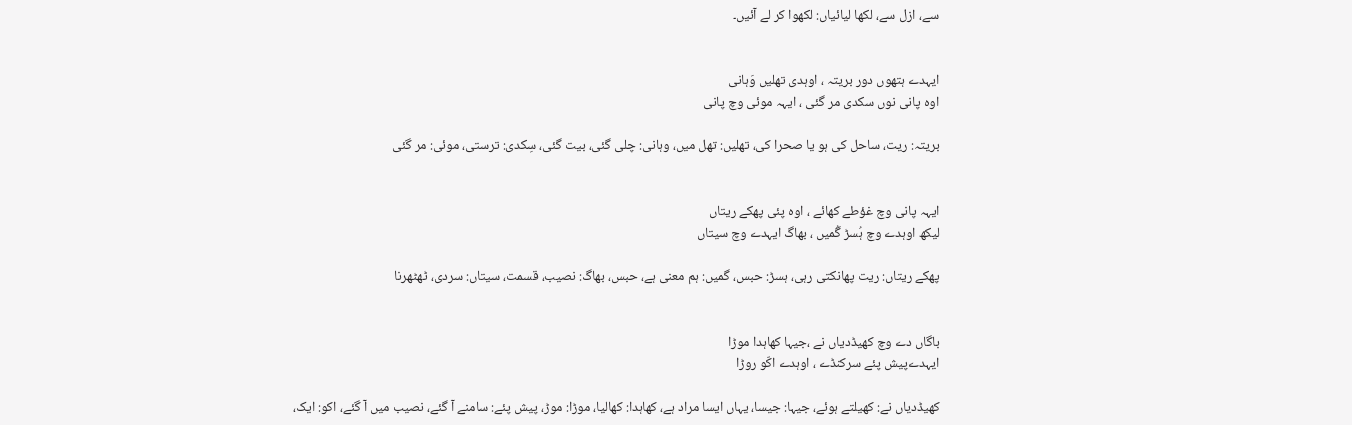سے، ازل سے، لکھا لیائیاں: لکھوا کر لے آئیں۔


ایہدے ہتھوں دور بریتہ ، اوہدی تھلیں وَہانی
اوہ پانی نوں سکدی مر گئی ، ایہہ موئی وچ پانی

بریتہ: ریت، ساحل کی ہو یا صحرا کی، تھلیں: تھل میں، وہانی: چلی گئی، بیت گئی، سِکدی: ترستی، موئی: مر گئی


ایہہ پانی وچ غؤطے کھائے ، اوہ پئی پھکے ریتاں
لیکھ اوہدے وچ ہُسڑ گُمیں ، بھاگ ایہدے وچ سیتاں

پھکے ریتاں: ریت پھانکتی رہی، ہسڑ: حبس، گمیں: ہم معنی ہے، حبس، بھاگ: نصیب، قسمت، سیتاں: سردی، ٹھٹھرنا


باگاں دے وچ کھیڈدیاں نے ،جیہا کھاہدا موڑا
ایہدےپیش پئے سرکنڈے ، اوہدے اکّو روڑا

کھیڈدیاں نے: کھیلتے ہوئے، جیہا: جیسا، یہاں ایسا مراد ہے، کھاہدا: کھالیا، موڑا: موڑ، پیش پئے: سامنے آ گئے، نصیب میں آ گئے، اکو: ایک،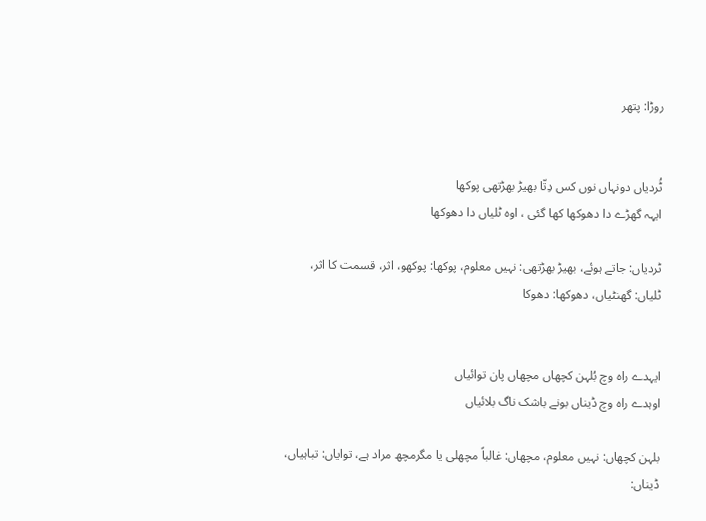روڑا: پتھر


ٹُردیاں دونہاں نوں کس دِتّا بھیڑ بھڑتھی پوکھا
ایہہ گھڑے دا دھوکھا کھا گئی ، اوہ ٹلیاں دا دھوکھا

ٹردیاں: جاتے ہوئے، بھیڑ بھڑتھی: نہیں معلوم، پوکھا: پوکھو، اثر، قسمت کا اثر، ٹلیاں: گھنٹیاں، دھوکھا: دھوکا


ایہدے راہ وچ بُلہن کچھاں مچھاں پان توائیاں
اوہدے راہ وچ ڈیناں بونے باشک ناگ بلائیاں

بلہن کچھاں: نہیں معلوم، مچھاں: غالباً مچھلی یا مگرمچھ مراد ہے، توایاں: تباہیاں، ڈیناں: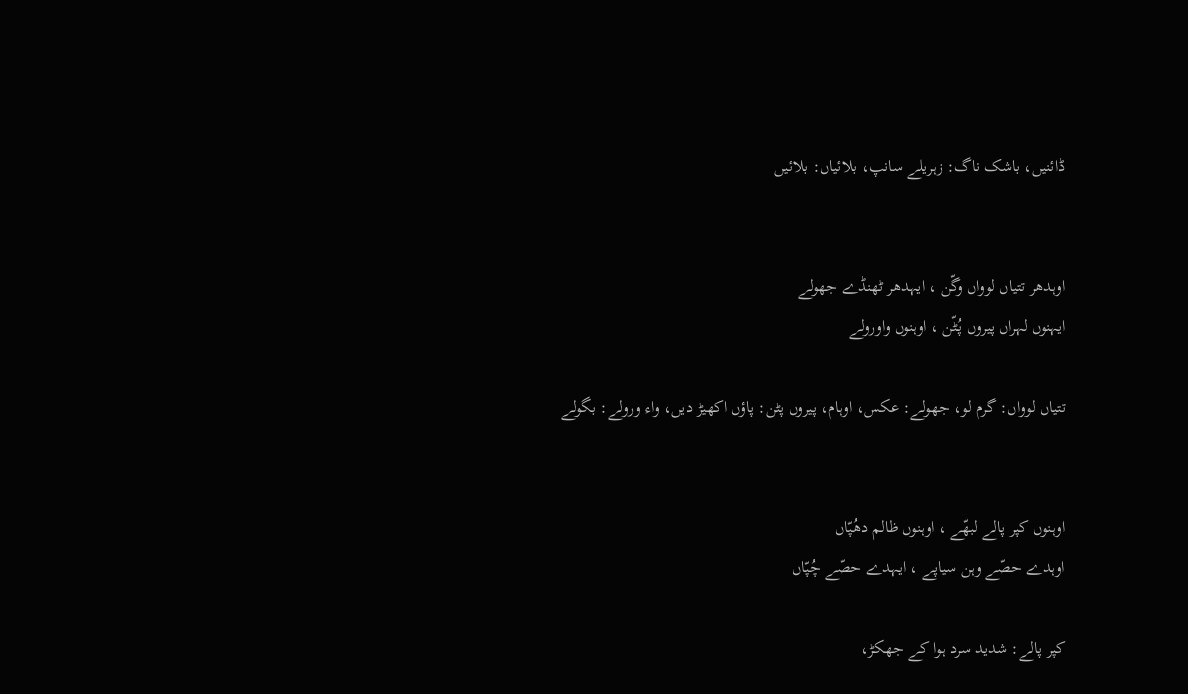ڈائنیں، باشک ناگ: زہریلے سانپ، بلائیاں: بلائیں


اوہدھر تتیاں لوواں وگّن ، ایہدھر ٹھنڈے جھولے
ایہنوں لہراں پیروں پُٹّن ، اوہنوں واورولے

تتیاں لوواں: گرم لو، جھولے: عکس، اوہام، پیروں پٹن: پاؤں اکھیڑ دیں، واء ورولے: بگولے


اوہنوں کپر پالے لبھّے ، اوہنوں ظالم دھُپّاں
اوہدے حصّے وہن سیاپے ، ایہدے حصّے چُپّاں

کپر پالے: شدید سرد ہوا کے جھکڑ،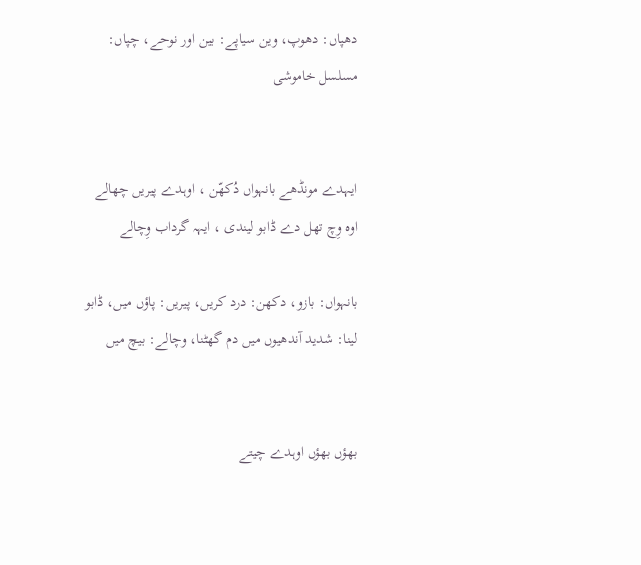دھپاں: دھوپ، وین سیاپے: بین اور نوحے، چپاں: مسلسل خاموشی


ایہدے مونڈھے بانہواں دُکھّن ، اوہدے پیریں چھالے
اوہ وِچ تھل دے ڈابو لیندی ، ایہہ گرداب وِچالے

بانہواں: بازو، دکھن: درد کریں، پیریں: پاؤں میں، ڈابو لینا: شدید آندھیوں میں دم گھٹنا، وچالے: بیچ میں


بھؤں بھؤں اوہدے چیتے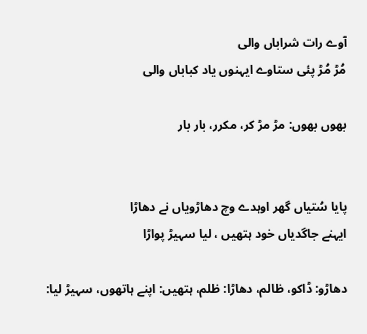آوے رات شراباں والی
مُڑ مُڑ پئی ستاوے ایہنوں یاد کباباں والی

بھوں بھوں: مڑ مڑ کر، مکرر، بار بار


پایا سُتیاں گھر اوہدے وچ دھاڑویاں نے دھاڑا
ایہنے جاگدیاں خود ہتھیں ، لیا سہیڑ پواڑا

دھاڑو: ڈاکو، ظالم، دھاڑا: ظلم، ہتھیں: اپنے ہاتھوں، سہیڑ لیا: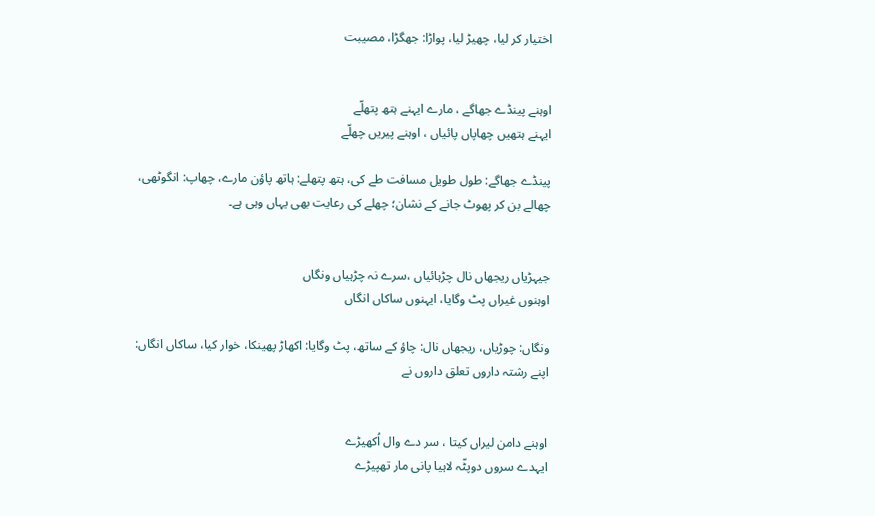اختیار کر لیا، چھیڑ لیا، پواڑا: جھگڑا، مصیبت


اوہنے پینڈے جھاگے ، مارے ایہنے ہتھ پتھلّے
ایہنے ہتھیں چھاپاں پائیاں ، اوہنے پیریں چھلّے

پینڈے جھاگے: طول طویل مسافت طے کی، ہتھ پتھلے: ہاتھ پاؤن مارے، چھاپ: انگوٹھی، چھالے بن کر پھوٹ جانے کے نشان؛ چھلے کی رعایت بھی یہاں وہی ہے۔


جیہڑیاں ریجھاں نال چڑہائیاں ،سرے نہ چڑہیاں ونگاں
اوہنوں غیراں پٹ وگایا، ایہنوں ساکاں انگاں

ونگاں: چوڑیاں، ریجھاں نال: چاؤ کے ساتھ، پٹ وگایا: اکھاڑ پھینکا، خوار کیا، ساکاں انگاں: اپنے رشتہ داروں تعلق داروں نے


اوہنے دامن لیراں کیتا ، سر دے وال اُکھیڑے
ایہدے سروں دوپٹّہ لاہیا پانی مار تھپیڑے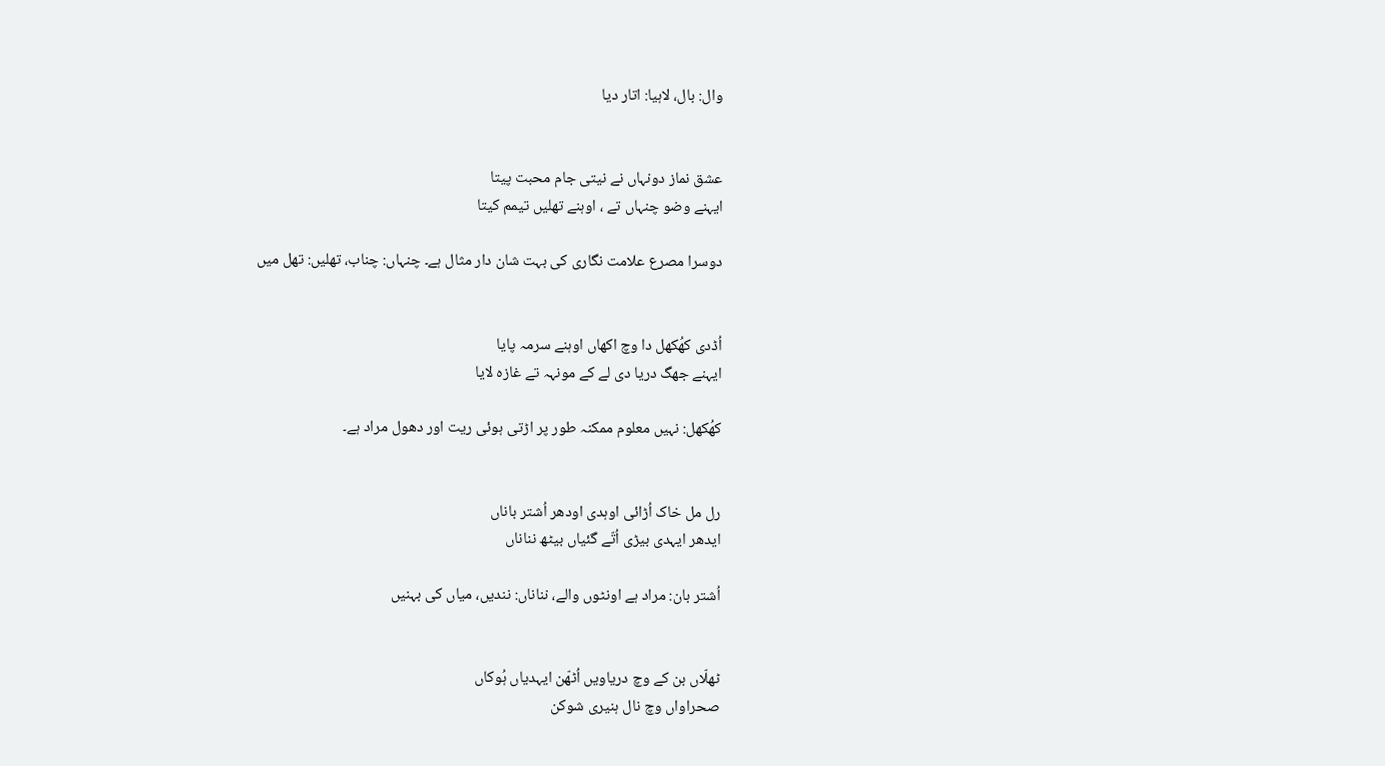وال: بال، لاہیا: اتار دیا


عشق نماز دونہاں نے نیتی جام محبت پیتا
ایہنے وضو چنہاں تے ، اوہنے تھلیں تیمم کیتا

دوسرا مصرع علامت نگاری کی بہت شان دار مثال ہے۔ چنہاں: چناب، تھلیں: تھل میں


اُڈدی کھُکھل دا وچ اکھاں اوہنے سرمہ پایا
ایہنے جھگ دریا دی لے کے مونہہ تے غازہ لایا

کھُکھل: نہیں معلوم ممکنہ طور پر اڑتی ہوئی ریت اور دھول مراد ہے۔


رل مل خاک اُڑائی اوہدی اودھر اُشتر باناں
ایدھر ایہدی بیڑی اُتّے گئیاں بیٹھ نناناں

اُشتر بان: مراد ہے اونٹوں والے، نناناں: نندیں، میاں کی بہنیں


ٹھلّاں بن کے وچ دریاویں اُٹھّن ایہدیاں ہُوکاں
صحراواں وچ نال ہنیری شوکن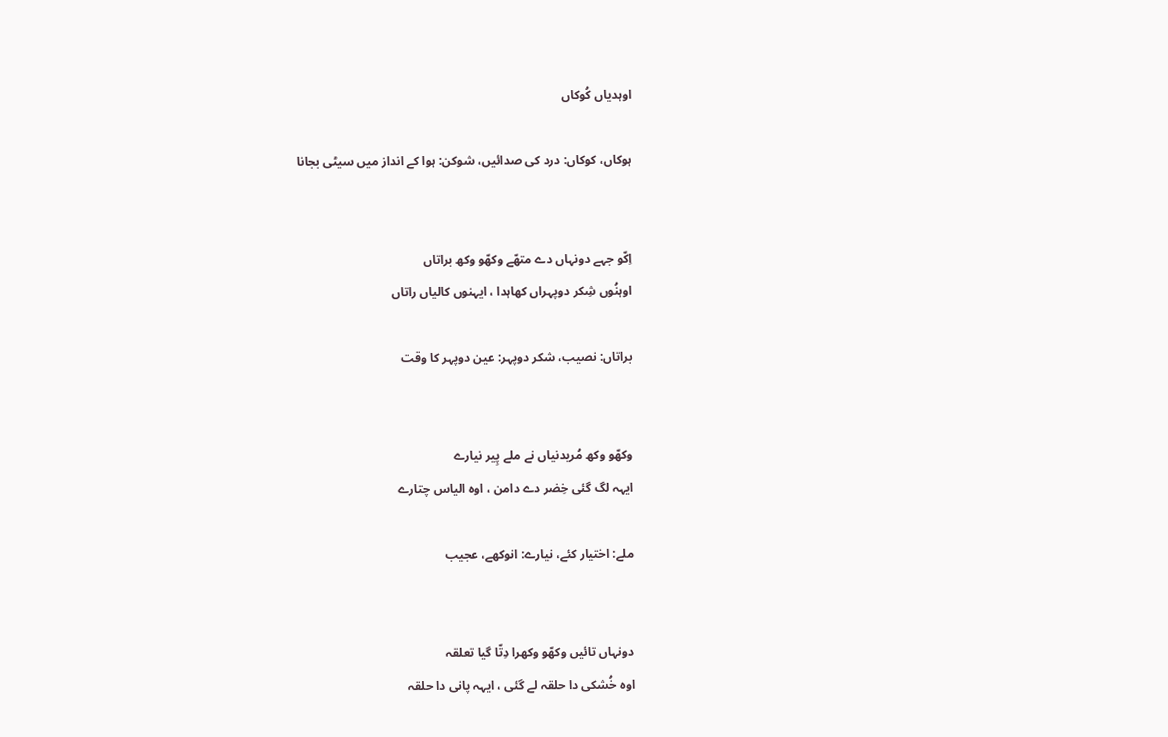اوہدیاں کُوکاں

ہوکاں، کوکاں: درد کی صدائیں، شوکن: ہوا کے انداز میں سیٹی بجانا


اِکّو جہے دونہاں دے متھّے وکھّو وکھ براتاں
اوہنُوں شِکر دوپہراں کھاہدا ، ایہنوں کالیاں راتاں

براتاں: نصیب، شکر دوپہر: عین دوپہر کا وقت


وکھّو وکھ مُریدنیاں نے ملے پِیر نیارے
ایہہ لگ گئی خِضر دے دامن ، اوہ الیاس چتارے

ملے: اختیار کئے، نیارے: انوکھے، عجیب


دونہاں تائیں وکھّو وکھرا دِتّا گیا تعلقہ
اوہ خُشکی دا حلقہ لے گئی ، ایہہ پانی دا حلقہ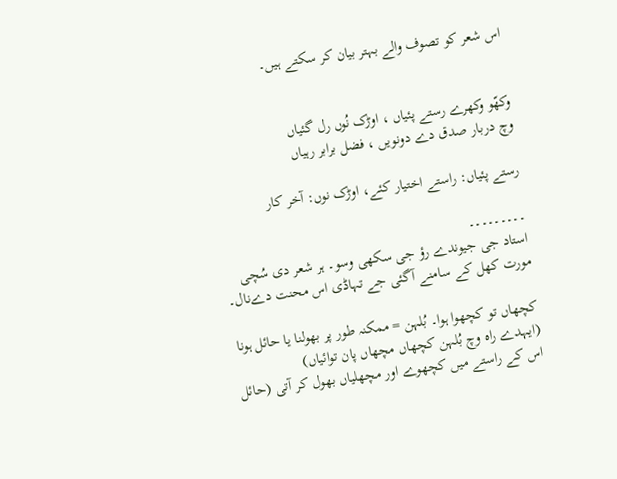اس شعر کو تصوف والے بہتر بیان کر سکتے ہیں۔


وکھّو وکھرے رستے پئیاں ، اوڑک نُوں رل گئیاں
وچ دربار صدق دے دونویں ، فضل برابر رہیاں

رستے پئیاں: راستے اختیار کئے، اوڑک نوں: آخر کار

۔۔۔۔۔۔۔۔۔
استاد جی جیوندے رؤ جی سکھی وسو۔ ہر شعر دی سُچی مورت کھل کے سامنے آگئی جے تہاڈی اس محنت دےنال۔

کچھاں تو کچھوا ہوا۔ بُلہن = ممکنہ طور پر بھولنا یا حائل ہونا
(ایہدے راہ وچ بُلہن کچھاں مچھاں پان توائیاں)
اس کے راستے میں کچھوے اور مچھلیاں بھول کر آتی (حائل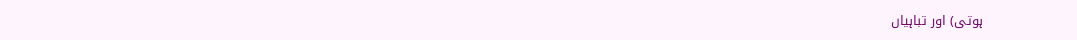ہوتی) اور تباہیاں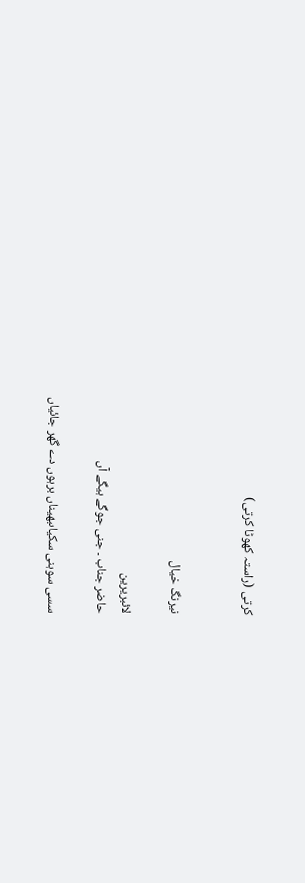کرتی (راستہ کھوٹا کرتی)


نیرنگ خیال

لائبریرین
حاضر جناب ۔ جنی جوگے ہیگے آں

سسی سوہنی سکیاںبھیناں برہوں دے گھر جائیاں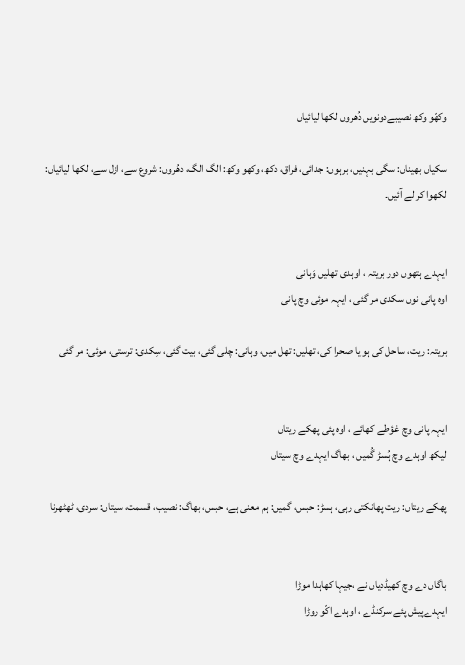وکھّو وکھ نصیبےدونویں دُھروں لکھا لیائیاں

سکیاں بھیناں: سگی بہنیں، برہوں: جدائی، فراق، دکھ، وکھو وکھ: الگ الگ، دھُروں: شروع سے، ازل سے، لکھا لیائیاں: لکھوا کر لے آئیں۔


ایہدے ہتھوں دور بریتہ ، اوہدی تھلیں وَہانی
اوہ پانی نوں سکدی مر گئی ، ایہہ موئی وچ پانی

بریتہ: ریت، ساحل کی ہو یا صحرا کی، تھلیں: تھل میں، وہانی: چلی گئی، بیت گئی، سِکدی: ترستی، موئی: مر گئی


ایہہ پانی وچ غؤطے کھائے ، اوہ پئی پھکے ریتاں
لیکھ اوہدے وچ ہُسڑ گُمیں ، بھاگ ایہدے وچ سیتاں

پھکے ریتاں: ریت پھانکتی رہی، ہسڑ: حبس، گمیں: ہم معنی ہے، حبس، بھاگ: نصیب، قسمت، سیتاں: سردی، ٹھٹھرنا


باگاں دے وچ کھیڈدیاں نے ،جیہا کھاہدا موڑا
ایہدےپیش پئے سرکنڈے ، اوہدے اکّو روڑا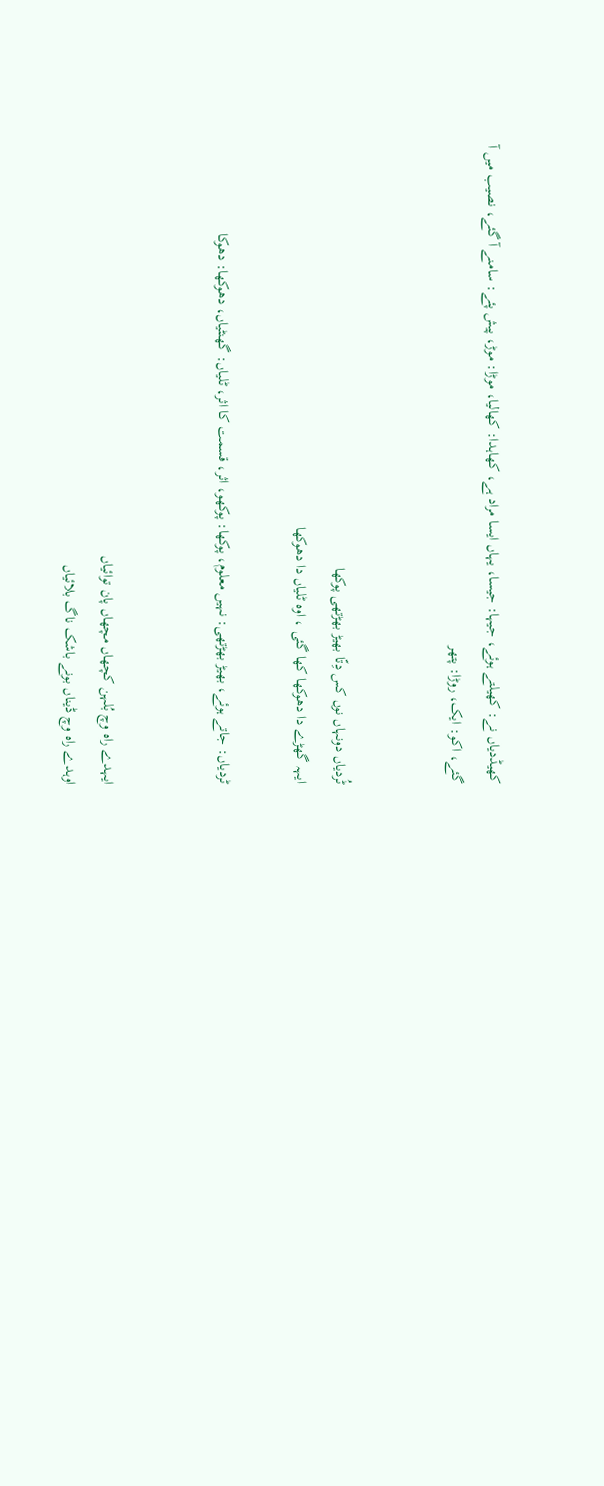کھیڈدیاں نے: کھیلتے ہوئے، جیہا: جیسا، یہاں ایسا مراد ہے، کھاہدا: کھالیا، موڑا: موڑ، پیش پئے: سامنے آ گئے، نصیب میں آ گئے، اکو: ایک، روڑا: پتھر


ٹُردیاں دونہاں نوں کس دِتّا بھیڑ بھڑتھی پوکھا
ایہہ گھڑے دا دھوکھا کھا گئی ، اوہ ٹلیاں دا دھوکھا

ٹردیاں: جاتے ہوئے، بھیڑ بھڑتھی: نہیں معلوم، پوکھا: پوکھو، اثر، قسمت کا اثر، ٹلیاں: گھنٹیاں، دھوکھا: دھوکا


ایہدے راہ وچ بُلہن کچھاں مچھاں پان توائیاں
اوہدے راہ وچ ڈیناں بونے باشک ناگ بلائیاں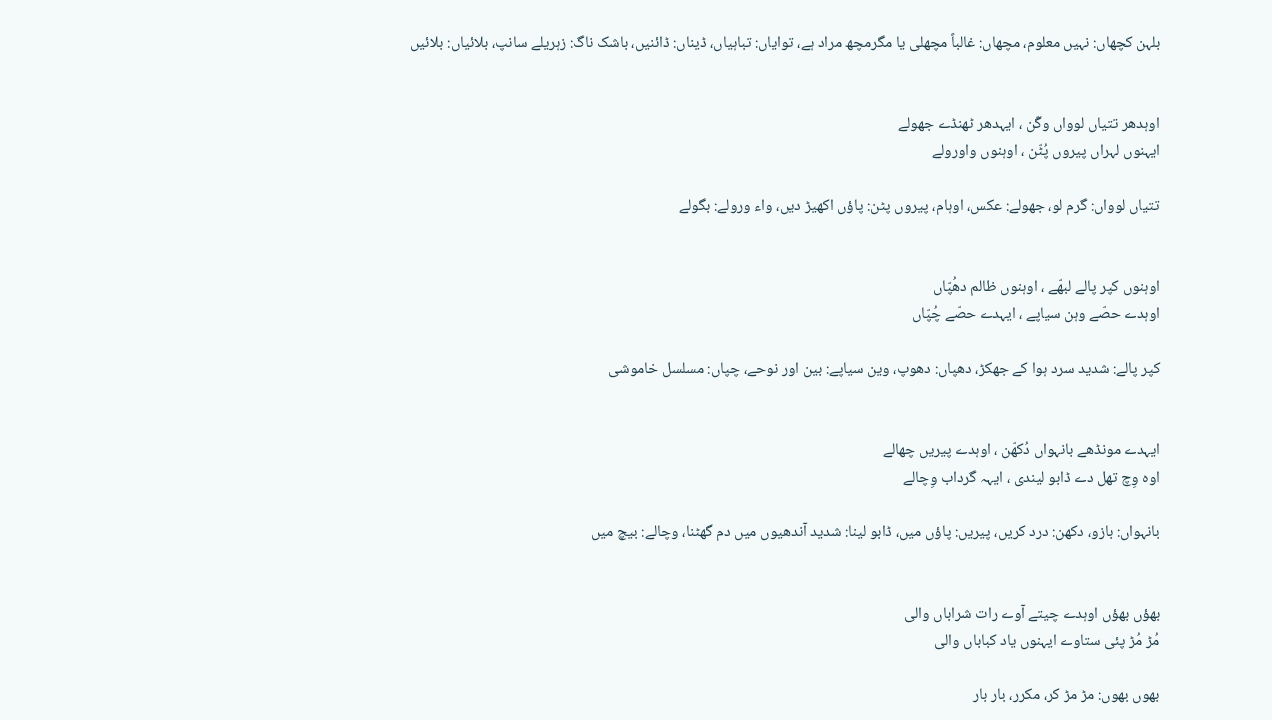بلہن کچھاں: نہیں معلوم، مچھاں: غالباً مچھلی یا مگرمچھ مراد ہے، توایاں: تباہیاں، ڈیناں: ڈائنیں، باشک ناگ: زہریلے سانپ، بلائیاں: بلائیں


اوہدھر تتیاں لوواں وگّن ، ایہدھر ٹھنڈے جھولے
ایہنوں لہراں پیروں پُٹّن ، اوہنوں واورولے

تتیاں لوواں: گرم لو، جھولے: عکس، اوہام، پیروں پٹن: پاؤں اکھیڑ دیں، واء ورولے: بگولے


اوہنوں کپر پالے لبھّے ، اوہنوں ظالم دھُپّاں
اوہدے حصّے وہن سیاپے ، ایہدے حصّے چُپّاں

کپر پالے: شدید سرد ہوا کے جھکڑ، دھپاں: دھوپ، وین سیاپے: بین اور نوحے، چپاں: مسلسل خاموشی


ایہدے مونڈھے بانہواں دُکھّن ، اوہدے پیریں چھالے
اوہ وِچ تھل دے ڈابو لیندی ، ایہہ گرداب وِچالے

بانہواں: بازو، دکھن: درد کریں، پیریں: پاؤں میں، ڈابو لینا: شدید آندھیوں میں دم گھٹنا، وچالے: بیچ میں


بھؤں بھؤں اوہدے چیتے آوے رات شراباں والی
مُڑ مُڑ پئی ستاوے ایہنوں یاد کباباں والی

بھوں بھوں: مڑ مڑ کر، مکرر، بار بار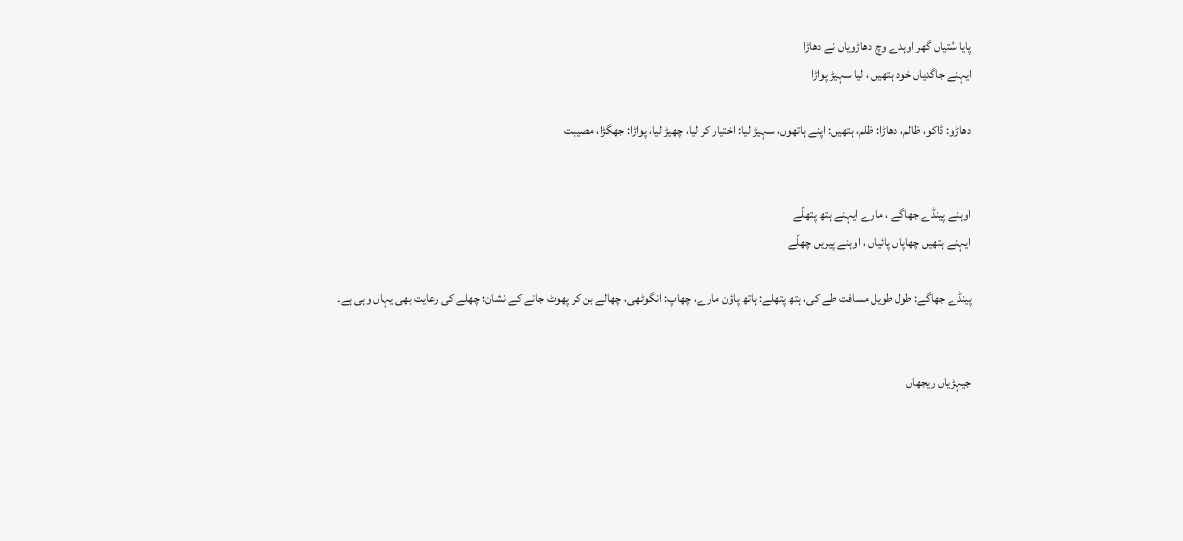پایا سُتیاں گھر اوہدے وچ دھاڑویاں نے دھاڑا
ایہنے جاگدیاں خود ہتھیں ، لیا سہیڑ پواڑا

دھاڑو: ڈاکو، ظالم، دھاڑا: ظلم، ہتھیں: اپنے ہاتھوں، سہیڑ لیا: اختیار کر لیا، چھیڑ لیا، پواڑا: جھگڑا، مصیبت


اوہنے پینڈے جھاگے ، مارے ایہنے ہتھ پتھلّے
ایہنے ہتھیں چھاپاں پائیاں ، اوہنے پیریں چھلّے

پینڈے جھاگے: طول طویل مسافت طے کی، ہتھ پتھلے: ہاتھ پاؤن مارے، چھاپ: انگوٹھی، چھالے بن کر پھوٹ جانے کے نشان؛ چھلے کی رعایت بھی یہاں وہی ہے۔


جیہڑیاں ریجھاں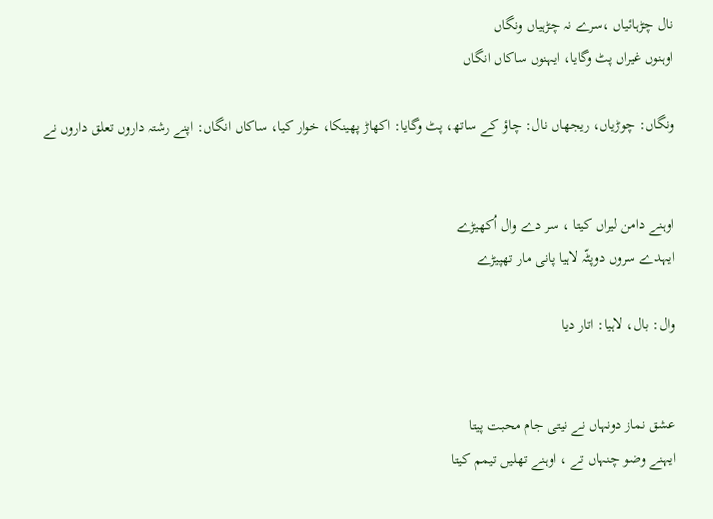نال چڑہائیاں ،سرے نہ چڑہیاں ونگاں
اوہنوں غیراں پٹ وگایا، ایہنوں ساکاں انگاں

ونگاں: چوڑیاں، ریجھاں نال: چاؤ کے ساتھ، پٹ وگایا: اکھاڑ پھینکا، خوار کیا، ساکاں انگاں: اپنے رشتہ داروں تعلق داروں نے


اوہنے دامن لیراں کیتا ، سر دے وال اُکھیڑے
ایہدے سروں دوپٹّہ لاہیا پانی مار تھپیڑے

وال: بال، لاہیا: اتار دیا


عشق نماز دونہاں نے نیتی جام محبت پیتا
ایہنے وضو چنہاں تے ، اوہنے تھلیں تیمم کیتا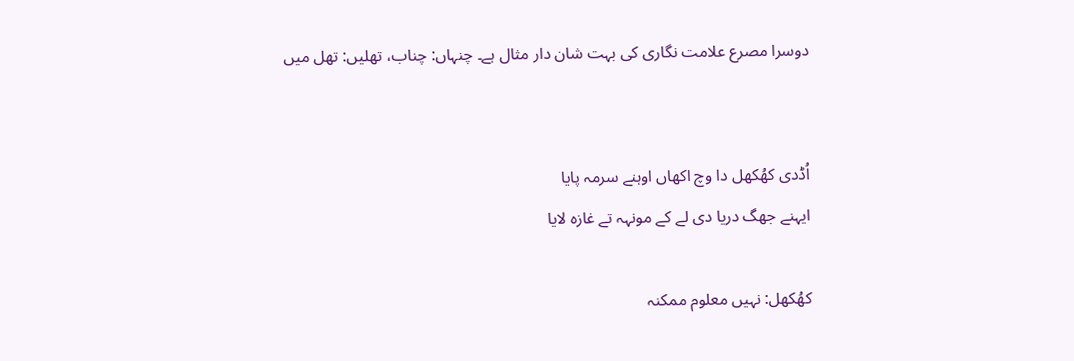دوسرا مصرع علامت نگاری کی بہت شان دار مثال ہے۔ چنہاں: چناب، تھلیں: تھل میں


اُڈدی کھُکھل دا وچ اکھاں اوہنے سرمہ پایا
ایہنے جھگ دریا دی لے کے مونہہ تے غازہ لایا

کھُکھل: نہیں معلوم ممکنہ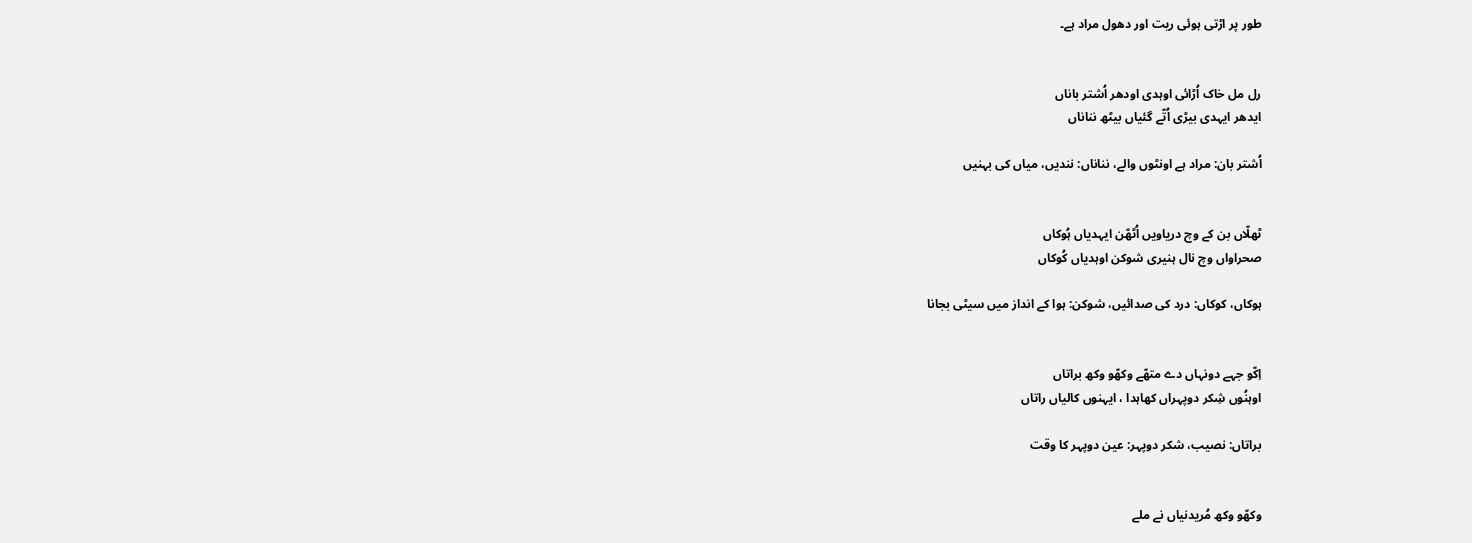طور پر اڑتی ہوئی ریت اور دھول مراد ہے۔


رل مل خاک اُڑائی اوہدی اودھر اُشتر باناں
ایدھر ایہدی بیڑی اُتّے گئیاں بیٹھ نناناں

اُشتر بان: مراد ہے اونٹوں والے، نناناں: نندیں، میاں کی بہنیں


ٹھلّاں بن کے وچ دریاویں اُٹھّن ایہدیاں ہُوکاں
صحراواں وچ نال ہنیری شوکن اوہدیاں کُوکاں

ہوکاں، کوکاں: درد کی صدائیں، شوکن: ہوا کے انداز میں سیٹی بجانا


اِکّو جہے دونہاں دے متھّے وکھّو وکھ براتاں
اوہنُوں شِکر دوپہراں کھاہدا ، ایہنوں کالیاں راتاں

براتاں: نصیب، شکر دوپہر: عین دوپہر کا وقت


وکھّو وکھ مُریدنیاں نے ملے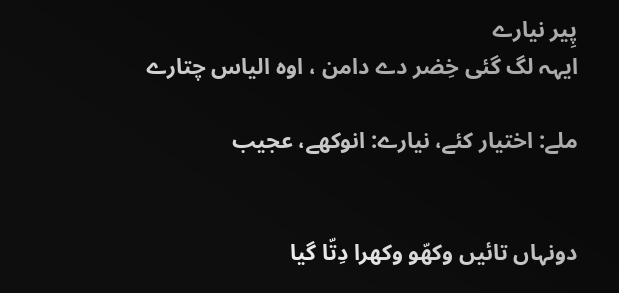پِیر نیارے
ایہہ لگ گئی خِضر دے دامن ، اوہ الیاس چتارے

ملے: اختیار کئے، نیارے: انوکھے، عجیب


دونہاں تائیں وکھّو وکھرا دِتّا گیا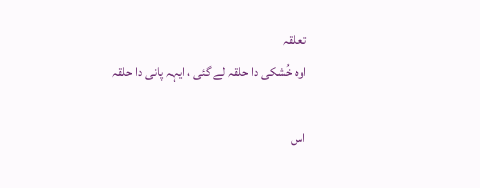تعلقہ
اوہ خُشکی دا حلقہ لے گئی ، ایہہ پانی دا حلقہ

اس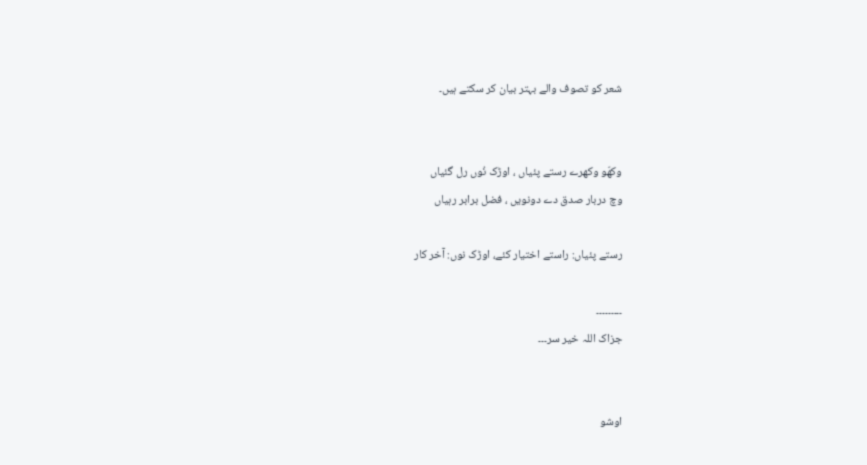شعر کو تصوف والے بہتر بیان کر سکتے ہیں۔


وکھّو وکھرے رستے پئیاں ، اوڑک نُوں رل گئیاں
وچ دربار صدق دے دونویں ، فضل برابر رہیاں

رستے پئیاں: راستے اختیار کئے، اوڑک نوں: آخر کار

۔۔۔۔۔۔۔۔۔
جزاک اللہ خیر سر۔۔۔


اوشو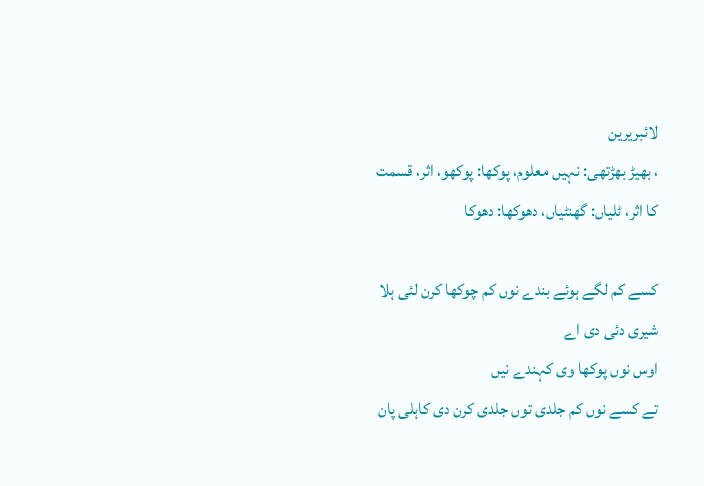لائبریرین
، بھیڑ بھڑتھی: نہیں معلوم، پوکھا: پوکھو، اثر، قسمت کا اثر، ٹلیاں: گھنٹیاں، دھوکھا: دھوکا

کسے کم لگے ہوئے بندے نوں کم چوکھا کرن لئی ہلا شیری دئی دی اے
اوس نوں پوکھا وی کہندے نیں
تے کسے نوں کم جلدی توں جلدی کرن دی کاہلی پان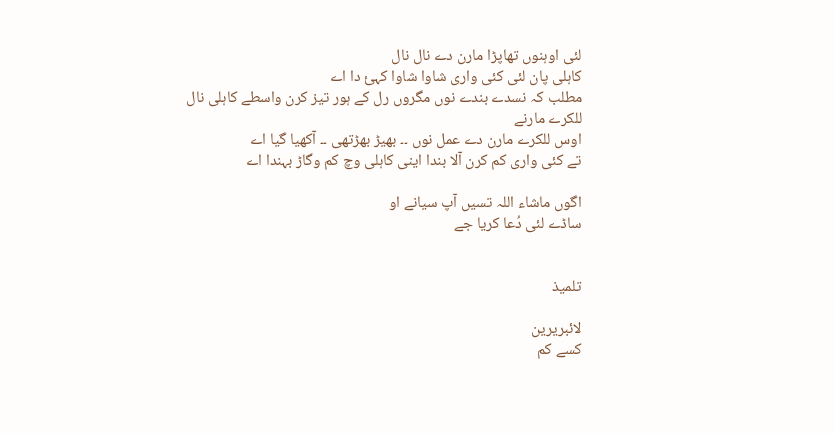لئی اوہنوں تھاپڑا مارن دے نال نال
کاہلی پان لئی کئی واری شاوا شاوا کہئ دا اے
مطلب کہ نسدے بندے نوں مگروں رل کے ہور تیز کرن واسطے کاہلی نال للکرے مارنے
اوس للکرے مارن دے عمل نوں ۔۔ بھیڑ بھڑتھی ۔۔ آکھیا گیا اے
تے کئی واری کم کرن آلا بندا اینی کاہلی وچ کم وگاڑ بہندا اے

اگوں ماشاء اللہ تسیں آپ سیانے او
ساڈے لئی دُعا کریا جے


تلمیذ

لائبریرین
کسے کم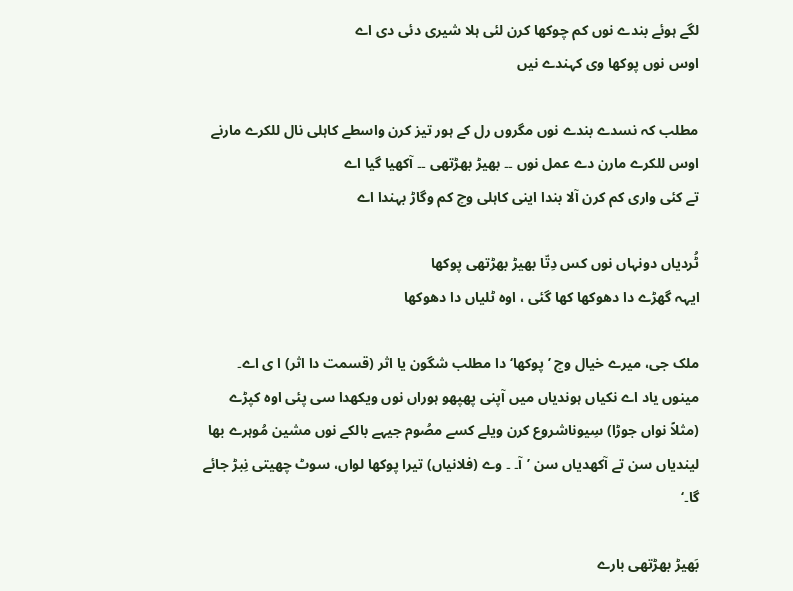لگے ہوئے بندے نوں کم چوکھا کرن لئی ہلا شیری دئی دی اے
اوس نوں پوکھا وی کہندے نیں

مطلب کہ نسدے بندے نوں مگروں رل کے ہور تیز کرن واسطے کاہلی نال للکرے مارنے
اوس للکرے مارن دے عمل نوں ۔۔ بھیڑ بھڑتھی ۔۔ آکھیا گیا اے
تے کئی واری کم کرن آلا بندا اینی کاہلی وچ کم وگاڑ بہندا اے

ٹُردیاں دونہاں نوں کس دِتّا بھیڑ بھڑتھی پوکھا
ایہہ گھڑے دا دھوکھا کھا گئی ، اوہ ٹلیاں دا دھوکھا

ملک جی، میرے خیال وچ ’پوکھا‘ دا مطلب شگون یا اثر (قسمت دا اثر) ا ی اے۔
مینوں یاد اے نکیاں ہوندیاں میں آپنی پھپھو ہوراں نوں ویکھدا سی پئی اوہ کپڑے (مثلاً نواں جوڑا) سِیوناشروع کرن ویلے کسے مصُوم جیہے بالکے نوں مشین مُوہرے بھا لیندیاں سن تے آکھدیاں سن ’آ۔ ۔ وے (فلانیاں) تیرا پوکھا لواں، سوٹ چھیتی نِبڑ جائے گا۔‘

بَھیڑ بھڑتھی بارے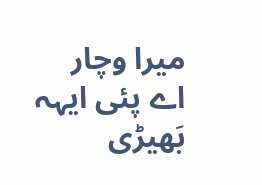میرا وچار اے پئی ایہہ بَھیڑی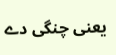یعنی چنگی دے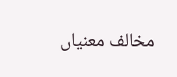مخالف معنیاں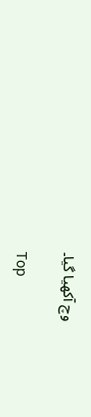وچ آکھیا گیا۔

Top